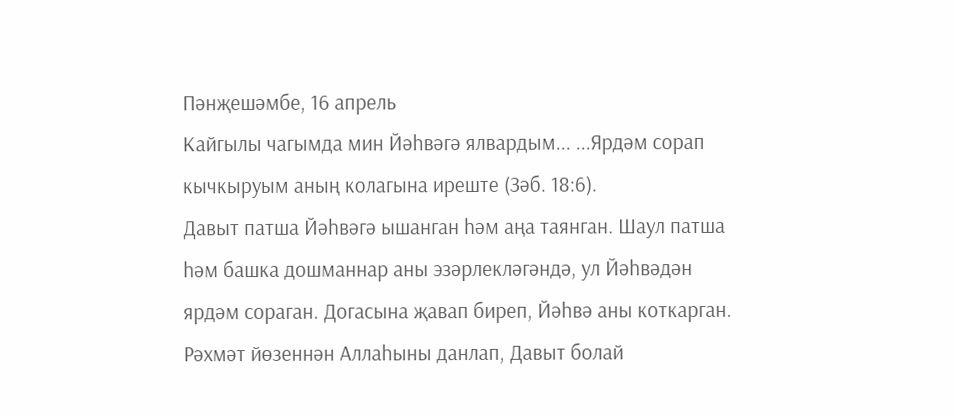Пәнҗешәмбе, 16 апрель
Кайгылы чагымда мин Йәһвәгә ялвардым... ...Ярдәм сорап кычкыруым аның колагына иреште (Зәб. 18:6).
Давыт патша Йәһвәгә ышанган һәм аңа таянган. Шаул патша һәм башка дошманнар аны эзәрлекләгәндә, ул Йәһвәдән ярдәм сораган. Догасына җавап биреп, Йәһвә аны коткарган. Рәхмәт йөзеннән Аллаһыны данлап, Давыт болай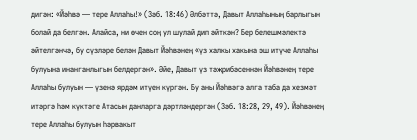дигән: «Йәһвә — тере Аллаһы!» (Зәб. 18:46) Әлбәттә, Давыт Аллаһының барлыгын болай да белгән. Алайса, ни өчен соң ул шулай дип әйткән? Бер белешмәлектә әйтелгәнчә, бу сүзләре белән Давыт Йәһвәнең «үз халкы хакына эш итүче Аллаһы булуына инанганлыгын белдергән». Әйе, Давыт үз тәҗрибәсеннән Йәһвәнең тере Аллаһы булуын — үзенә ярдәм итүен күргән. Бу аны Йәһвәгә алга таба да хезмәт итәргә һәм күктәге Атасын данларга дәртләндергән (Зәб. 18:28, 29, 49). Йәһвәнең тере Аллаһы булуын һәрвакыт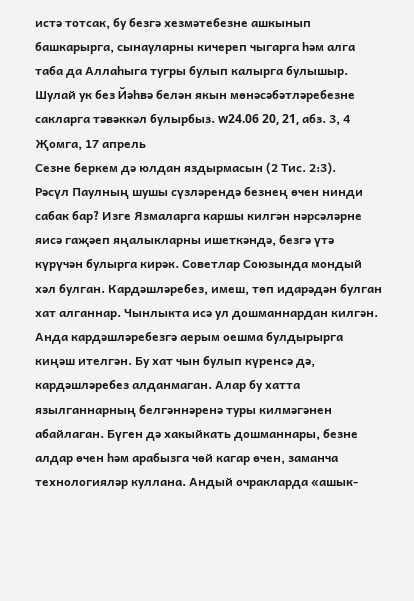истә тотсак, бу безгә хезмәтебезне ашкынып башкарырга, сынауларны кичереп чыгарга һәм алга таба да Аллаһыга тугры булып калырга булышыр. Шулай ук без Йәһвә белән якын мөнәсәбәтләребезне сакларга тәвәккәл булырбыз. w24.06 20, 21, абз. 3, 4
Җомга, 17 апрель
Сезне беркем дә юлдан яздырмасын (2 Тис. 2:3).
Рәсүл Паулның шушы сүзләрендә безнең өчен нинди сабак бар? Изге Язмаларга каршы килгән нәрсәләрне яисә гаҗәеп яңалыкларны ишеткәндә, безгә үтә күрүчән булырга кирәк. Советлар Союзында мондый хәл булган. Кардәшләребез, имеш, төп идарәдән булган хат алганнар. Чынлыкта исә ул дошманнардан килгән. Анда кардәшләребезгә аерым оешма булдырырга киңәш ителгән. Бу хат чын булып күренсә дә, кардәшләребез алданмаган. Алар бу хатта язылганнарның белгәннәренә туры килмәгәнен абайлаган. Бүген дә хакыйкать дошманнары, безне алдар өчен һәм арабызга чөй кагар өчен, заманча технологияләр куллана. Андый очракларда «ашык-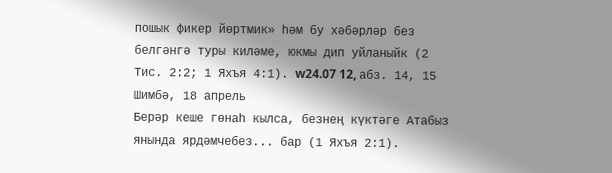пошык фикер йөртмик» һәм бу хәбәрләр без белгәнгә туры киләме, юкмы дип уйланыйк (2 Тис. 2:2; 1 Яхъя 4:1). w24.07 12, абз. 14, 15
Шимбә, 18 апрель
Берәр кеше гөнаһ кылса, безнең күктәге Атабыз янында ярдәмчебез... бар (1 Яхъя 2:1).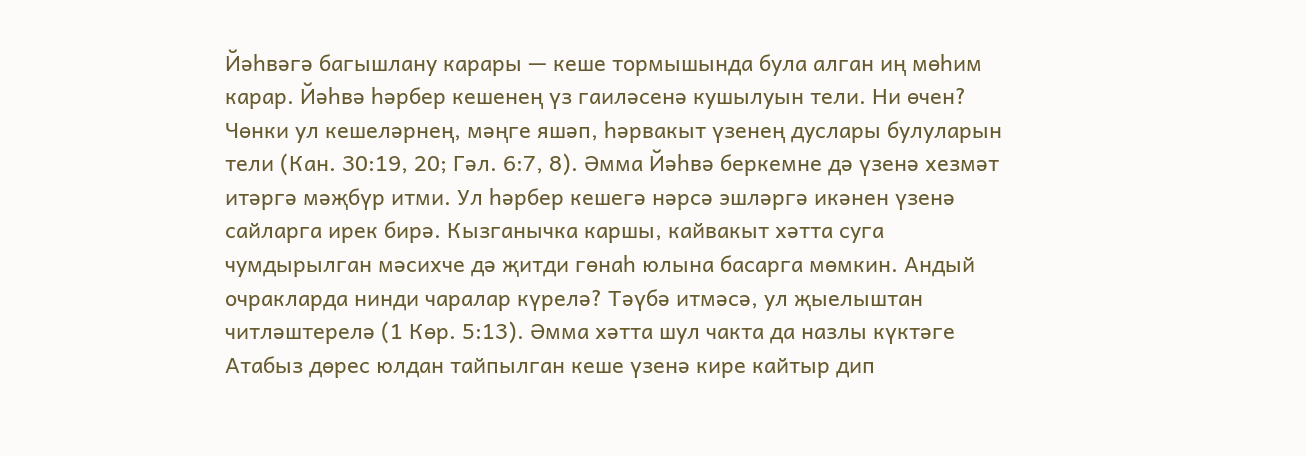Йәһвәгә багышлану карары — кеше тормышында була алган иң мөһим карар. Йәһвә һәрбер кешенең үз гаиләсенә кушылуын тели. Ни өчен? Чөнки ул кешеләрнең, мәңге яшәп, һәрвакыт үзенең дуслары булуларын тели (Кан. 30:19, 20; Гәл. 6:7, 8). Әмма Йәһвә беркемне дә үзенә хезмәт итәргә мәҗбүр итми. Ул һәрбер кешегә нәрсә эшләргә икәнен үзенә сайларга ирек бирә. Кызганычка каршы, кайвакыт хәтта суга чумдырылган мәсихче дә җитди гөнаһ юлына басарга мөмкин. Андый очракларда нинди чаралар күрелә? Тәүбә итмәсә, ул җыелыштан читләштерелә (1 Көр. 5:13). Әмма хәтта шул чакта да назлы күктәге Атабыз дөрес юлдан тайпылган кеше үзенә кире кайтыр дип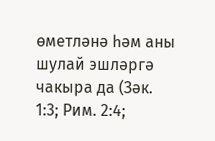өметләнә һәм аны шулай эшләргә чакыра да (Зәк. 1:3; Рим. 2:4;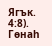Ягък. 4:8). Гөнаһ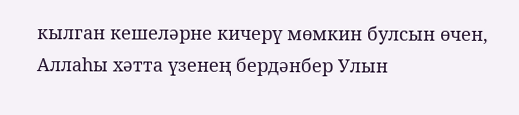кылган кешеләрне кичерү мөмкин булсын өчен, Аллаһы хәтта үзенең бердәнбер Улын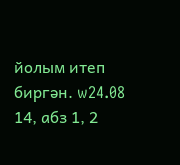йолым итеп биргән. w24.08 14, абз 1, 2